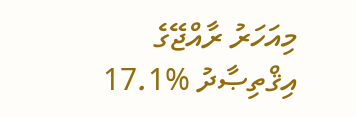މިއަހަރު ރާއްޖޭގެ އިޤްތިޞާދު %17.1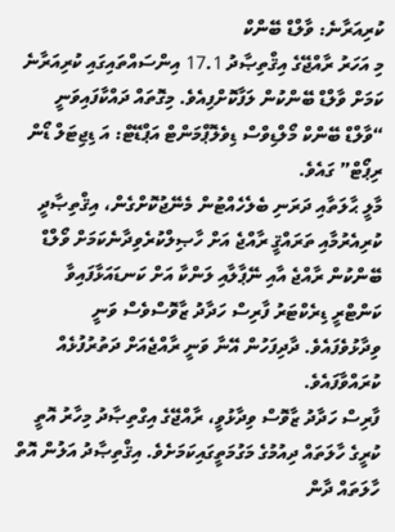ކުރިއަރާނެ: ވާލްޑް ބޭންކް
މި އަހަރު ރާއްޖޭގެ އިޤްތިޞާދު 17.1 އިންސައްތައިގައި ކުރިއަރާނެ ކަމަށް ވާލްޑް ބޭންކުން ލަފާކޮށްފިއެވެ. މިގޮތައް ދައްކާފައިވަނީ “ވާލްޑް ބޭންކް މޯލްޑިވްސް ޑިވެލޮޕްމަންޓް އަޕްޑޭޓް: އަ ޑިޖިޓަލް ޑޯން ރިޕޯޓް” ގައެވެ.
މާލީ ޙާލަތާއި ދަރަނި ބެލެހެއްޓުން މެނޭޖުކޮށްގެން، އިޤްތިޞާދީ ކުރިއެރުމާއި ތަރައްޤީ ރާއްޖެ އަށް ހާޞިލްކުރެވިދާނެކަމަށް ވޯލްޑް ބޭންކުން ރާއްޖެ އާއި ނޭޕާލާއި ލަންކާ އަށް ކަނޑައަޅާފައިވާ ކަންޓްރީ ޑިރެކްޓަރު ފާރިސް ހަދާދު ޒާވޮސްވެސް ވަނީ ވިދާޅުވެފައެވެ. ދާދިފަހުން އޭނާ ވަނީ ރާއްޖެއަށް ދަތުރުފުޅެއް ކުރައްވާފައެވެ.
ފާރިސް ހަދާދު ޒާވޮސް ވިދާޅުވީ، ރާއްޖޭގެ އިގްތިޞާދު މިހާރު އޮތީ ކުރީގެ ހާލަތައް ދިއުމުގެ މަގުމަތީގައިކަމަށެވެ. އިޤްތިޞާދު އަލުން އޮތް ހާލަތައް ދާން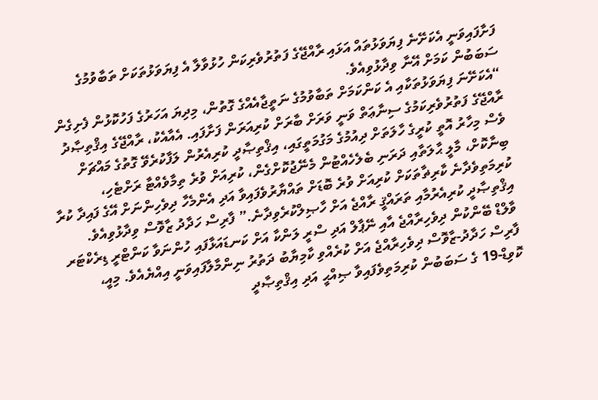ފަށާފައިވަނީ އެކަށޭނެ ފިޔަވަޅުތައް އަޅައި ރާއްޖޭގެ ފަތުރުވެރިކަން ހުޅުވާލާ އެ ފިޔަވަޅުތަކަށް ތަބާވުމުގެ ސަބަބުން ކަމަށް އޭނާ ވިދާޅުވިއެވެ.
“އެކަށޭނަ ފިޔަވަޅުތަކާއި އެ ކަންކަމަށް ތަބާވުމުގެ ނަތީޖާއެއްގެ ގޮތުން، މިދިޔަ އަހަރުގެ ފަހުކޮޅުން ފެށިގެން ރާއްޖޭގެ ފަތުރުވެރިކަމުގެ ސިނާޢަތް ވަނީ ވަރަށް ބާރަށް ކުރިއަރަން ފަށާފައި. އެއާއެކު، ރާއްޖޭގެ އިޤްތިޞާދު ވެސް މިހާރު އޮތީ ކުރީގެ ހާލަތަށް ދިއުމުގެ މަގުމަތީގައި، އިޤްތިޞާދީ ކުރިއެރުން ލަފާކުރެވޭ ގޮތުގެ މައްޗަށް ބިނާކޮށް، މާލީ ޙާލަތާއި ދަރަނި ބެލެހެއްޓުން މެނޭޖުކޮށްގެން، ކުރިއަށް ވުރެ ތިމާވެއްޓާ ރަށްޓެހި، ކުރިމަތިވެދާނެ ކާރިޡާތަކަށް ކުރިއަށް ވުރެ ބޮޑަށް ތައްޔާރުވެފައިވާ އަދި އެންމެހާ ދިވެހިންނަށް އޭގެ ފައިދާ ކުރާ އިޤްތިޞާދީ ކުރިއެރުމާއި ތަރައްޤީ ރާއްޖެ އަށް ހާޞިލްކުރެވިދާނެ.” ފާރިސް ހަދާދު ޒާވޮސް ވިދާޅުވިއެވެ.
ވާލްޑް ބޭންކުން ދިވެހިރާއްޖެ އާއި ނޭޕާލް އަދި ސްރީ ލަންކާ އަށް ކަނޑައަޅާފައި ހުންނަވާ ކަންޓްރީ ޑިރެކްޓަރ ފާރިސް ހަދާދު-ޒާވޮސް ދިވެހިރާއްޖެ އަށް ކުރެއްވި ކާމިޔާބު ދަތުރު ނިންމާލާފައިވަނީ އިއްޔެއެވެ. މިއީ، ކޮވިޑް-19 ގެ ސަބަބުން ކުރިމަތިވެފައިވާ ޞިއްޙީ އަދި އިޤްތިޞާދީ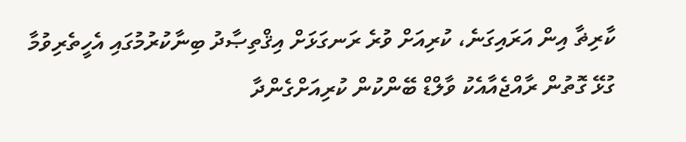ކާރިޡާ އިން އަރައިގަނެ، ކުރިއަށް ވުރެ ރަނގަޅަށް އިޤްތިޞާދު ބިނާކުރުމުގައި އެހީތެރިވުމާ ގުޅޭ ގޮތުން ރާއްޖެއާއެކު ވާލްޑް ބޭންކުން ކުރިއަށްގެންދާ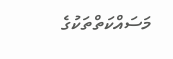މަސައްކަތްތަކުގެ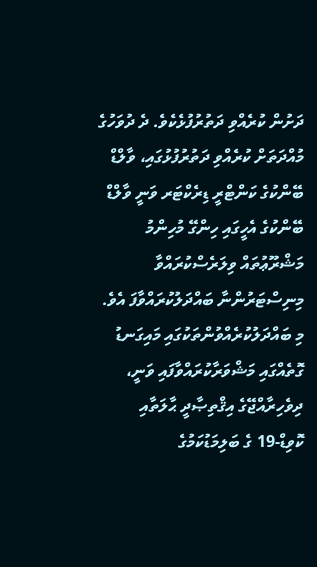ދަށުން ކުރެއްވި ދަތުރުފުޅެކެވެ. ދެ ދުވަހުގެ މުއްދަތަށް ކުރެއްވި ދަތުރުފުޅުގައި، ވާލްޑް ބޭންކުގެ ކަންޓްރީ ޑިރެކްޓަރ ވަނީ ވާލްޑް ބޭންކުގެ އެހީގައި ހިންގޭ މުހިންމު މަޝްރޫޢުތައް ވިލަރެސްކުރައްވާ މިނިސްޓަރުންނާ ބައްދަލުކުރައްވާފަ އެވެ.
މި ބައްދަލުކުރެއްވުންތަކުގައި މައިގަނޑު ގޮތެއްގައި މަޝްވަރާކުރައްވާފައި ވަނީ، ދިވެހިރާއްޖޭގެ އިޤްތިޞާދީ ޙާލަތާއި ކޮވިޑް-19 ގެ ބަލިމަޑުކަމުގެ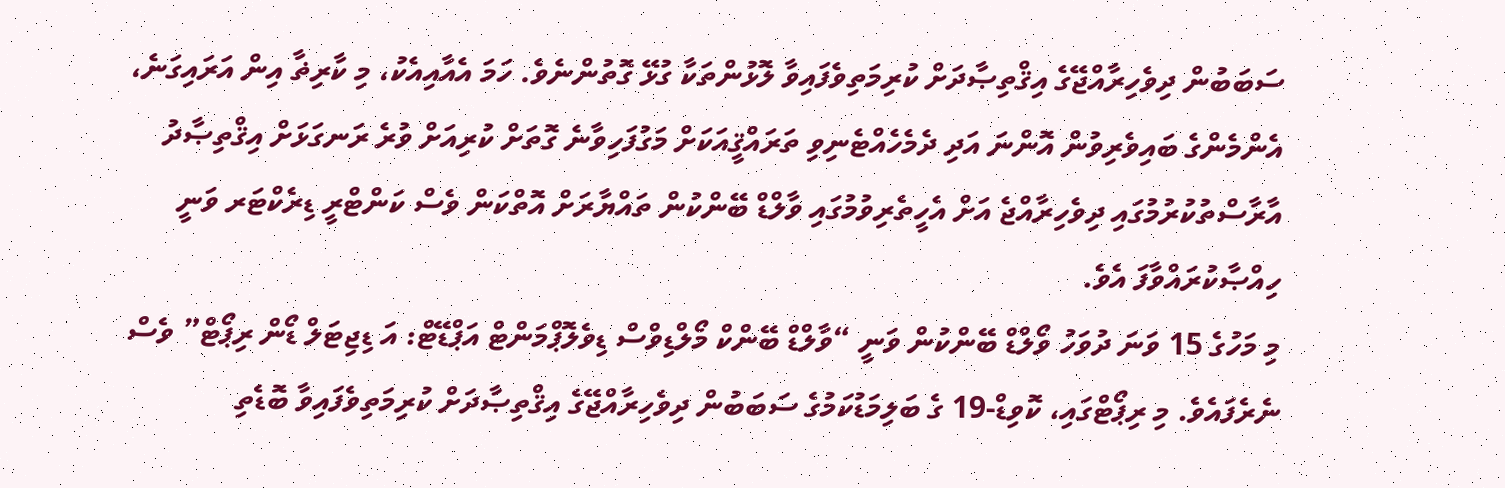ސަބަބުން ދިވެހިރާއްޖޭގެ އިޤްތިޞާދަށް ކުރިމަތިވެފައިވާ ލޮޅުންތަކާ ގުޅޭ ގޮތުންނެވެ. ހަމަ އެއާއިއެކު، މި ކާރިޡާ އިން އަރައިގަނެ، އެންމެންގެ ބައިވެރިވުން އޮންނަ އަދި ދެމެހެއްޓެނިވި ތަރައްޤީއަކަށް މަގުފަހިވާނެ ގޮތަށް ކުރިއަށް ވުރެ ރަނގަޅަށް އިޤްތިޞާދު އާރާސްތުކުރުމުގައި ދިވެހިރާއްޖެ އަށް އެހީތެރިވުމުގައި ވާލްޑް ބޭންކުން ތައްޔާރަށް އޮތްކަން ވެސް ކަންޓްރީ ޑިރެކްޓަރ ވަނީ ހިއްޞާކުރައްވާފަ އެވެ.
މި މަހުގެ 15 ވަނަ ދުވަހު ވޯލްޑް ބޭންކުން ވަނީ “ވާލްޑް ބޭންކް މޯލްޑިވްސް ޑިވެލޮޕްމަންޓް އަޕްޑޭޓް: އަ ޑިޖިޓަލް ޑޯން ރިޕޯޓް” ވެސް ނެރެފައެވެ. މި ރިޕޯޓްގައި، ކޮވިޑް-19 ގެ ބަލިމަޑުކަމުގެ ސަބަބުން ދިވެހިރާއްޖޭގެ އިޤްތިޞާދަށް ކުރިމަތިވެފައިވާ ބޮޑެތި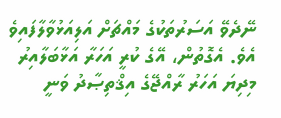ނޭދެވޭ އަސަރުތަކުގެ މައްޗަށް އަލިއަޅުވާލާފައިވެ އެވެ. އެގޮތުން، އޭގެ ކުރީ އަހަރާ އަޅާބަލާއިރު މިދިޔަ އަހަރު ރާއްޖޭގެ އިޤްތިޞާދު ވަނީ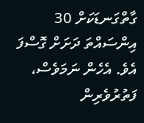ގާތްގަނޑަކަށް 30 އިންސައްތަ ދަށަށް ގޮސްފަ އެވެ. އެހެން ނަމަވެސް، ފަތުރުވެރިން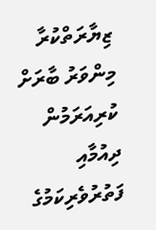ޒިޔާރަތްކުރާ މިންވަރު ބާރަށް ކުރިއަރަމުން ދިއުމާއި ފަތުރުވެރިކަމުގެ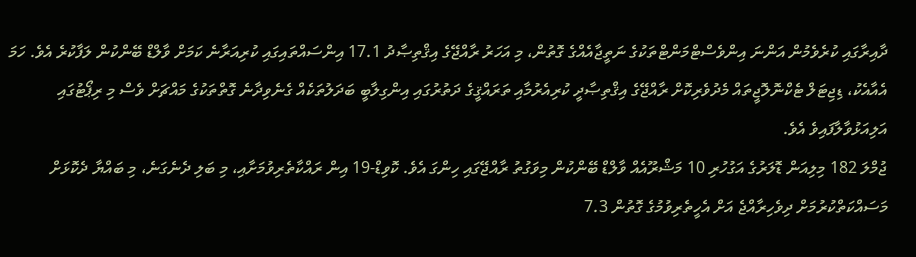ދާއިރާގައި ކުރެވެމުން އަންނަ އިންވެސްޓްމަންޓްތަކުގެ ނަތީޖާއެއްގެ ގޮތުން، މި އަހަރު ރާއްޖޭގެ އިޤްތިޞާދު 17.1 އިންސައްތައިގައި ކުރިއަރާނެ ކަމަށް ވާލްޑް ބޭންކުން ލަފާކުރެ އެވެ. ހަމަ އެއާއެކު، ޑިޖިޓަލް ޓެކްނޮލޮޖީތައް މެދުވެރިކޮށް ރާއްޖޭގެ އިޤްތިޞާދީ ކުރިއެރުމާއި ތަރައްޤީގެ ދަތުރުގައި އިންގިލާބީ ބަދަލުތަކެއް ގެނެވިދާނެ ގޮތްތަކުގެ މައްޗަށް ވެސް މި ރިޕޯޓުގައި އަލިއަޅުވާލާފައިވެ އެވެ.
ޖުމްލަ 182 މިލިއަން ޑޮލަރުގެ އަގުހުރި 10 މަޝްރޫއެއް ވާލްޑް ބޭންކުން މިވަގުތު ރާއްޖޭގައި ހިންގަ އެވެ. ކޮވިޑް-19 އިން ރައްކާތެރިވުމަށާއި، މި ބަލި ދެނެގަނެ، މި ބައްޔާ ދެކޮޅަށް މަސައްކަތްކުރުމަށް ދިވެހިރާއްޖެ އަށް އެހީތެރިވުމުގެ ގޮތުން 7.3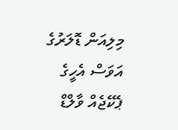މިލިއަން ޑޮލަރުގެ އަވަސް އެހީގެ ޕެކޭޖެއް ވާލްޑް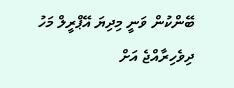ބޭންކުން ވަނީ މިދިޔަ އޭޕްރީލް މަހު ދިވެހިރާއްޖެ އަށް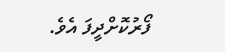ފޯރުކޮށްދީފަ އެވެ.